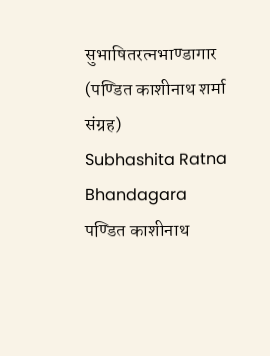सुभाषितरत्नभाण्डागार (पण्डित काशीनाथ शर्मा संग्रह)
Subhashita Ratna Bhandagara
पण्डित काशीनाथ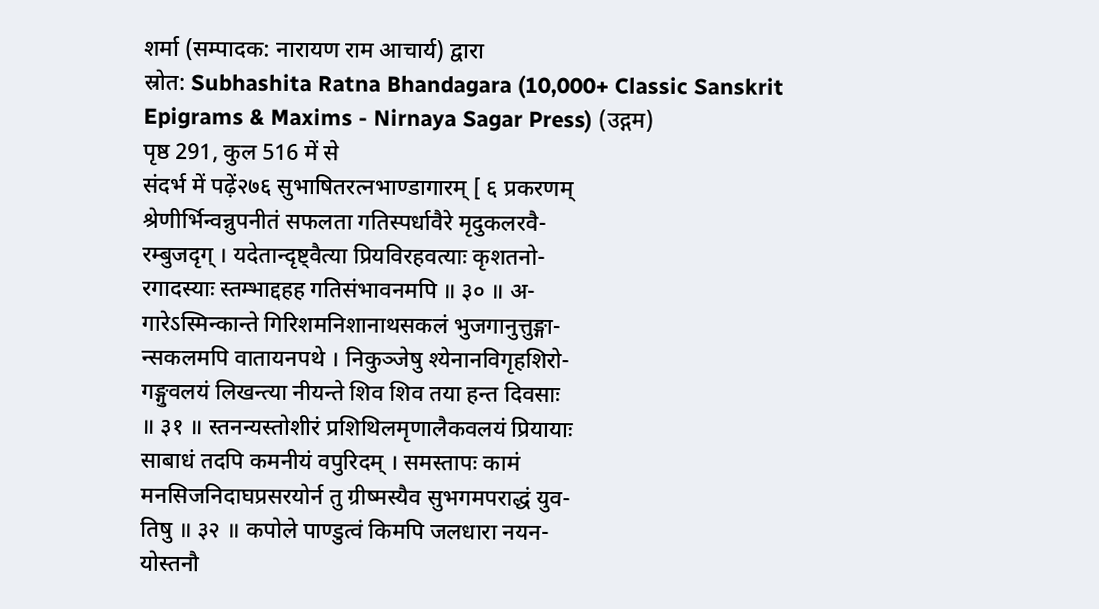शर्मा (सम्पादक: नारायण राम आचार्य) द्वारा
स्रोत: Subhashita Ratna Bhandagara (10,000+ Classic Sanskrit Epigrams & Maxims - Nirnaya Sagar Press) (उद्गम)
पृष्ठ 291, कुल 516 में से
संदर्भ में पढ़ें२७६ सुभाषितरत्नभाण्डागारम् [ ६ प्रकरणम्
श्रेणीर्भिन्वन्नुपनीतं सफलता गतिस्पर्धावैरे मृदुकलरवै-
रम्बुजदृग् । यदेतान्दृष्ट्वैत्या प्रियविरहवत्याः कृशतनो-
रगादस्याः स्तम्भाद्दहह गतिसंभावनमपि ॥ ३० ॥ अ-
गारेऽस्मिन्कान्ते गिरिशमनिशानाथसकलं भुजगानुत्तुङ्गा-
न्सकलमपि वातायनपथे । निकुञ्जेषु श्येनानविगृहशिरो-
गङ्गुवलयं लिखन्त्या नीयन्ते शिव शिव तया हन्त दिवसाः
॥ ३१ ॥ स्तनन्यस्तोशीरं प्रशिथिलमृणालैकवलयं प्रियायाः
साबाधं तदपि कमनीयं वपुरिदम् । समस्तापः कामं
मनसिजनिदाघप्रसरयोर्न तु ग्रीष्मस्यैव सुभगमपराद्धं युव-
तिषु ॥ ३२ ॥ कपोले पाण्डुत्वं किमपि जलधारा नयन-
योस्तनौ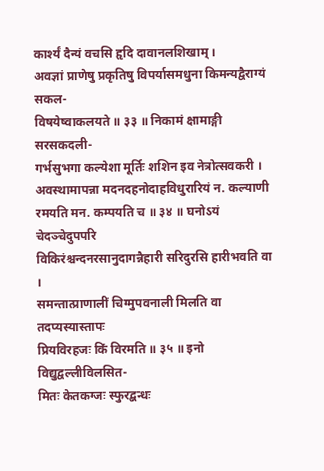कार्श्यं दैन्यं वचसि हृदि दावानलशिखाम् ।
अवज्ञां प्राणेषु प्रकृतिषु विपर्यासमधुना किमन्यद्वैराग्यं सकल-
विषयेष्वाकलयते ॥ ३३ ॥ निकामं क्षामाङ्गी सरसकदली-
गर्भसुभगा कल्येशा मूर्तिः शशिन इव नेत्रोत्सवकरी ।
अवस्थामापन्ना मदनदहनोदाहविधुरारियं न. कल्याणी
रमयति मन. कम्पयति च ॥ ३४ ॥ घनोऽयं चेदञ्चेदुपपरि
विकिरंश्चन्दनरसानुदागन्नैहारी सरिदुरसि हारीभवति वा ।
समन्तात्प्राणालीं चिग्मुपवनाली मिलति वा तदप्यस्यास्तापः
प्रियविरहजः किं विरमति ॥ ३५ ॥ इनो विद्युद्वल्लीविलसित-
मितः केतकग्जः स्फुरद्बन्धः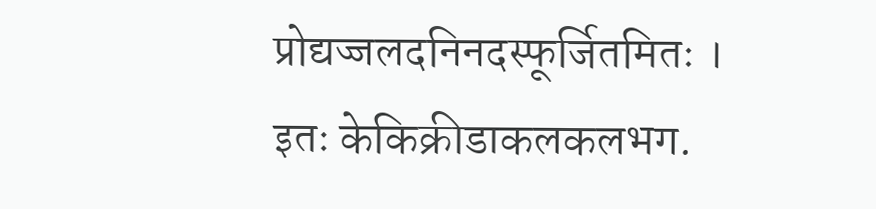प्रोद्यज्जलदनिनदस्फूर्जितमितः ।
इतः केकिक्रीडाकलकलभग.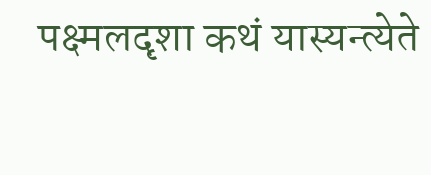पक्ष्मलदृशा कथं यास्यन्त्येते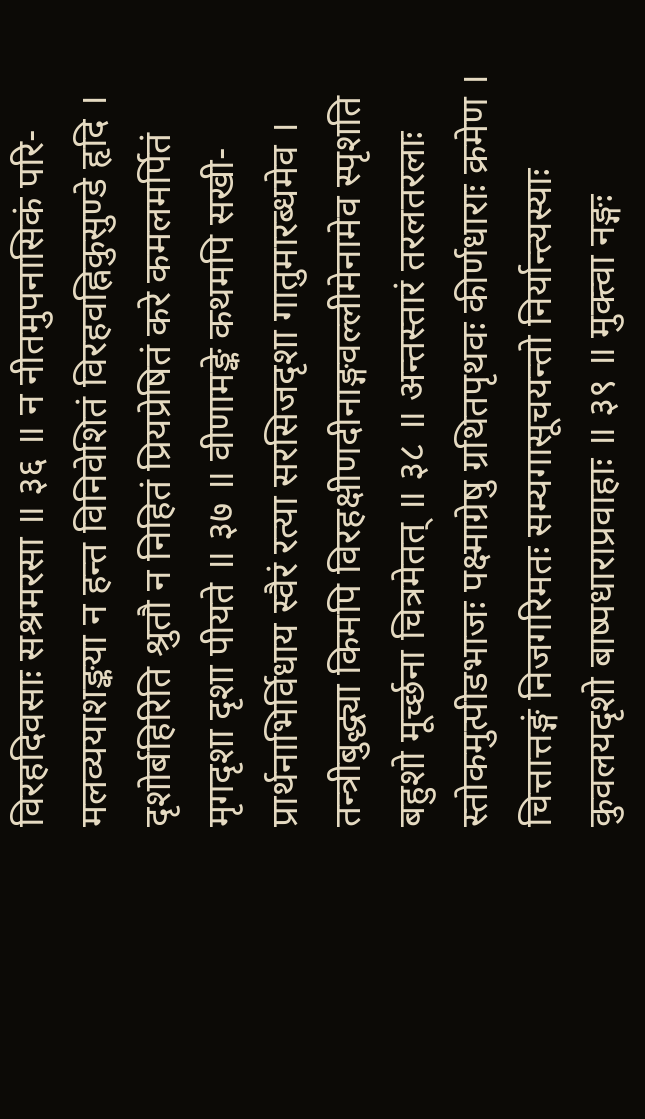विरहदिवसाः सश्रमरसा ॥ ३६ ॥ न नीतमुपनासिकं परि-
मलव्ययाशङ्कया न हन्त विनिवेशितं विरहवह्निकुसुण्डे हृदि ।
दृशोर्बहिरिति श्रुतौ न निहितं प्रियप्रेषितं करे कमलमर्पितं
मृगदृशा दृशा पीयते ॥ ३७ ॥ वीणामङ्के कथमपि सखी-
प्रार्थनाभिर्विधाय स्वैरं रत्या सरसिजदृशा गातुमारब्धमेव ।
तन्त्रीबुद्ध्या किमपि विरहक्षीणदीनाङ्गवल्लीमेनामेव स्पृशति
बहुशो मूर्च्छना चित्रमेतत् ॥ ३८ ॥ अन्तस्तारं तरलतरलाः
स्तोकमुत्पीडभाजः पक्ष्माग्रेषु ग्रथितपृथवः कीर्णधाराः क्रमेण ।
चित्तात्तङ्गं निजगरिमतः सम्यगासूचयन्तो निर्यान्त्यस्याः
कुवलयदृशो बाष्पधाराप्रवाहाः ॥ ३९ ॥ मुक्त्वा नङ्गः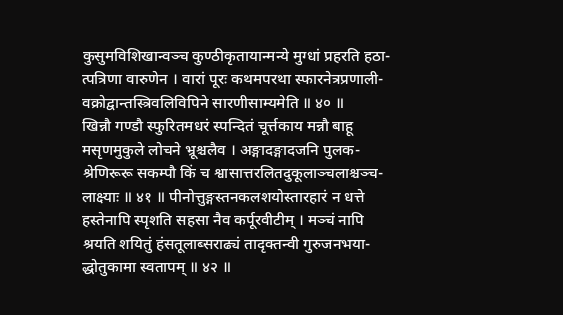कुसुमविशिखान्वञ्च कुण्ठीकृतायान्मन्ये मुग्धां प्रहरति हठा-
त्पत्रिणा वारुणेन । वारां पूरः कथमपरथा स्फारनेत्रप्रणाली-
वक्रोद्वान्तस्त्रिवलिविपिने सारणीसाम्यमेति ॥ ४० ॥
खिन्नौ गण्डौ स्फुरितमधरं स्पन्दितं चूर्त्तकाय मन्नौ बाहू
मसृणमुकुले लोचने भ्रूश्चलैव । अङ्गादङ्गादजनि पुलक-
श्रेणिरूरू सकम्पौ किं च श्वासात्तरलितदुकूलाञ्चलाश्चञ्च-
लाक्ष्याः ॥ ४१ ॥ पीनोत्तुङ्गस्तनकलशयोस्तारहारं न धत्ते
हस्तेनापि स्पृशति सहसा नैव कर्पूरवीटीम् । मञ्चं नापि
श्रयति शयितुं हंसतूलाब्सराढ्यं तादृक्तन्वी गुरुजनभया-
द्धोतुकामा स्वतापम् ॥ ४२ ॥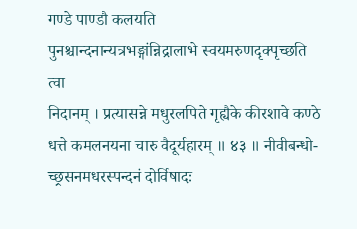गण्डे पाण्डौ कलयति
पुनश्चान्दनान्यत्रभङ्गांन्निद्रालाभे स्वयमरुणदृक्पृच्छति त्वा
निदानम् । प्रत्यासन्ने मधुरलपिते गृह्यैके कीरशावे कण्ठे
धत्ते कमलनयना चारु वैदूर्यहारम् ॥ ४३ ॥ नीवीबन्धो-
च्छ्रसनमधरस्पन्दनं दोर्विषादः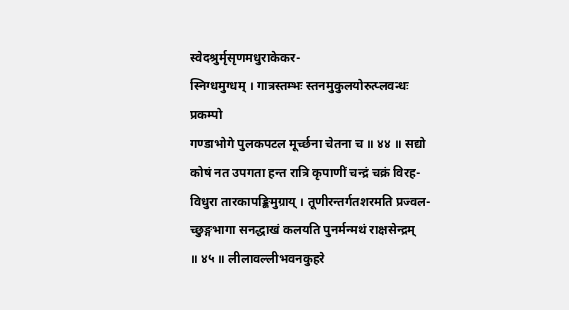स्वेदश्रुर्मृसृणमधुराकेकर-
स्निग्धमुग्धम् । गात्रस्तम्भः स्तनमुकुलयोरुत्प्लवन्धः प्रकम्पो
गण्डाभोगे पुलकपटल मूर्च्छना चेतना च ॥ ४४ ॥ सद्यो
कोषं नत उपगता हन्त रात्रि कृपाणीं चन्द्रं चक्रं विरह-
विधुरा तारकापङ्किमुग्राय् । तूणीरन्तर्गतशरमति प्रज्वल-
च्छुङ्गभागा सनद्धाखं कलयति पुनर्मन्मथं राक्षसेन्द्रम्
॥ ४५ ॥ लीलावल्लीभवनकुहरे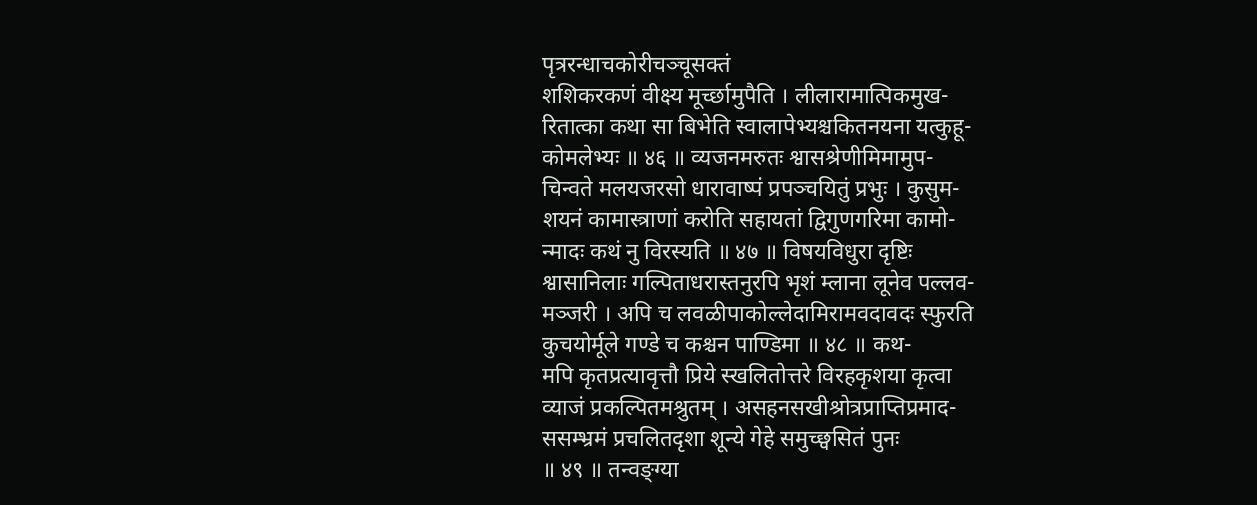पृत्ररन्धाचकोरीचञ्चूसक्तं
शशिकरकणं वीक्ष्य मूर्च्छामुपैति । लीलारामात्पिकमुख-
रितात्का कथा सा बिभेति स्वालापेभ्यश्चकितनयना यत्कुहू-
कोमलेभ्यः ॥ ४६ ॥ व्यजनमरुतः श्वासश्रेणीमिमामुप-
चिन्वते मलयजरसो धारावाष्पं प्रपञ्चयितुं प्रभुः । कुसुम-
शयनं कामास्त्राणां करोति सहायतां द्विगुणगरिमा कामो-
न्मादः कथं नु विरस्यति ॥ ४७ ॥ विषयविधुरा दृष्टिः
श्वासानिलाः गल्पिताधरास्तनुरपि भृशं म्लाना लूनेव पल्लव-
मञ्जरी । अपि च लवळीपाकोल्लेदामिरामवदावदः स्फुरति
कुचयोर्मूले गण्डे च कश्चन पाण्डिमा ॥ ४८ ॥ कथ-
मपि कृतप्रत्यावृत्तौ प्रिये स्खलितोत्तरे विरहकृशया कृत्वा
व्याजं प्रकल्पितमश्रुतम् । असहनसखीश्रोत्रप्राप्तिप्रमाद-
ससम्भ्रमं प्रचलितदृशा शून्ये गेहे समुच्छ्वसितं पुनः
॥ ४९ ॥ तन्वङ्ग्या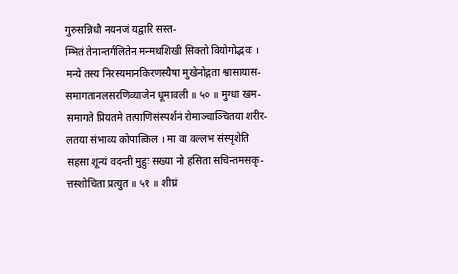गुरुसन्निधौ नयनजं यद्वारि सस्त-
म्भितं तेनान्तर्गलितेन मन्मथशिखी सिक्तो वियोगोद्भवः ।
मन्ये तस्य निरस्यमानकिरणस्यैषा मुखेनोद्गता श्वासायास-
समागतानलसरणिव्याजेन धूमावली ॥ ५० ॥ मुग्धा खम-
समागते प्रियतमे तत्पाणिसंस्पर्शनं रोमाञ्चाञ्चितया शरीर-
लतया संभाव्य कोपात्किल । मा वा वल्लभ संस्पृशेति
सहसा शून्यं वदन्ती मुहुः सख्या नो हसिता सचिन्तमसकृ-
त्तस्शोचिता प्रत्युत ॥ ५१ ॥ शीघ्रं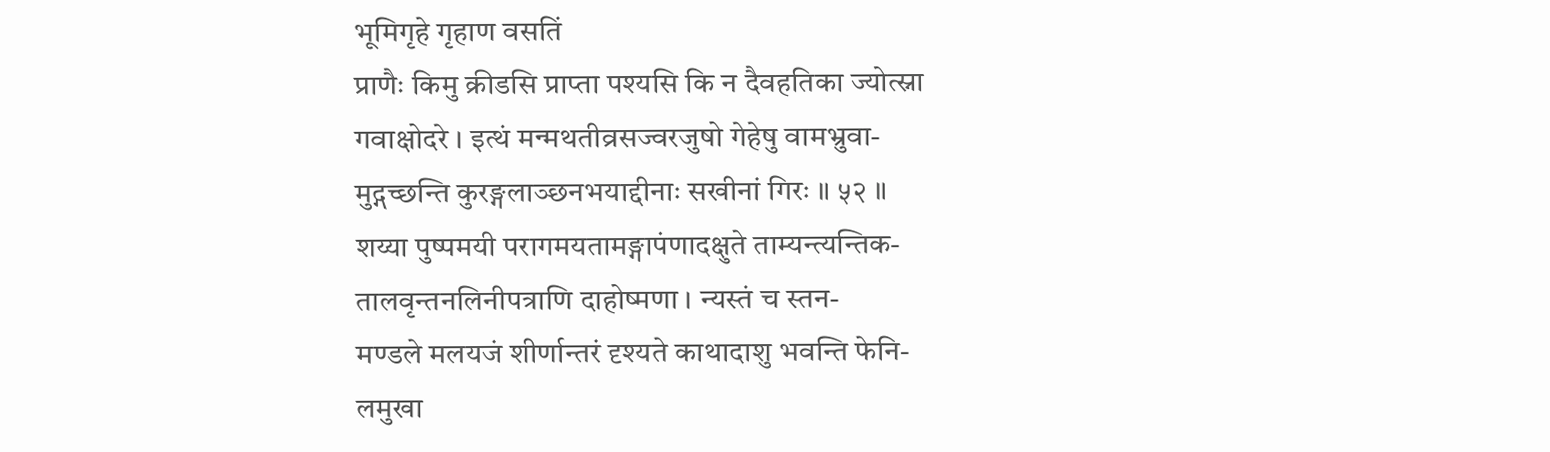भूमिगृहे गृहाण वसतिं
प्राणैः किमु क्रीडसि प्राप्ता पश्यसि कि न दैवहतिका ज्योत्स्ना
गवाक्षोदरे । इत्थं मन्मथतीव्रसज्वरजुषो गेहेषु वामभ्रुवा-
मुद्गच्छन्ति कुरङ्गलाञ्छनभयाद्दीनाः सखीनां गिरः ॥ ५२ ॥
शय्या पुष्पमयी परागमयतामङ्गापंणादक्षुते ताम्यन्त्यन्तिक-
तालवृन्तनलिनीपत्राणि दाहोष्मणा । न्यस्तं च स्तन-
मण्डले मलयजं शीर्णान्तरं दृश्यते काथादाशु भवन्ति फेनि-
लमुखा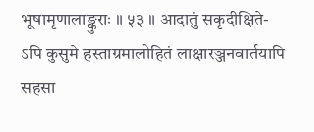भूषामृणालाङ्कुराः ॥ ५३ ॥ आदातुं सकृदीक्षिते-
ऽपि कुसुमे हस्ताग्रमालोहितं लाक्षारञ्जनवार्तयापि सहसा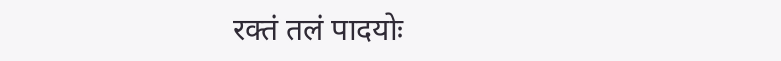रक्तं तलं पादयोः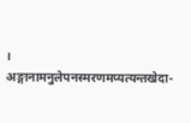। अङ्गानामनुलेपनस्मरणमप्यत्यन्तखेदा-